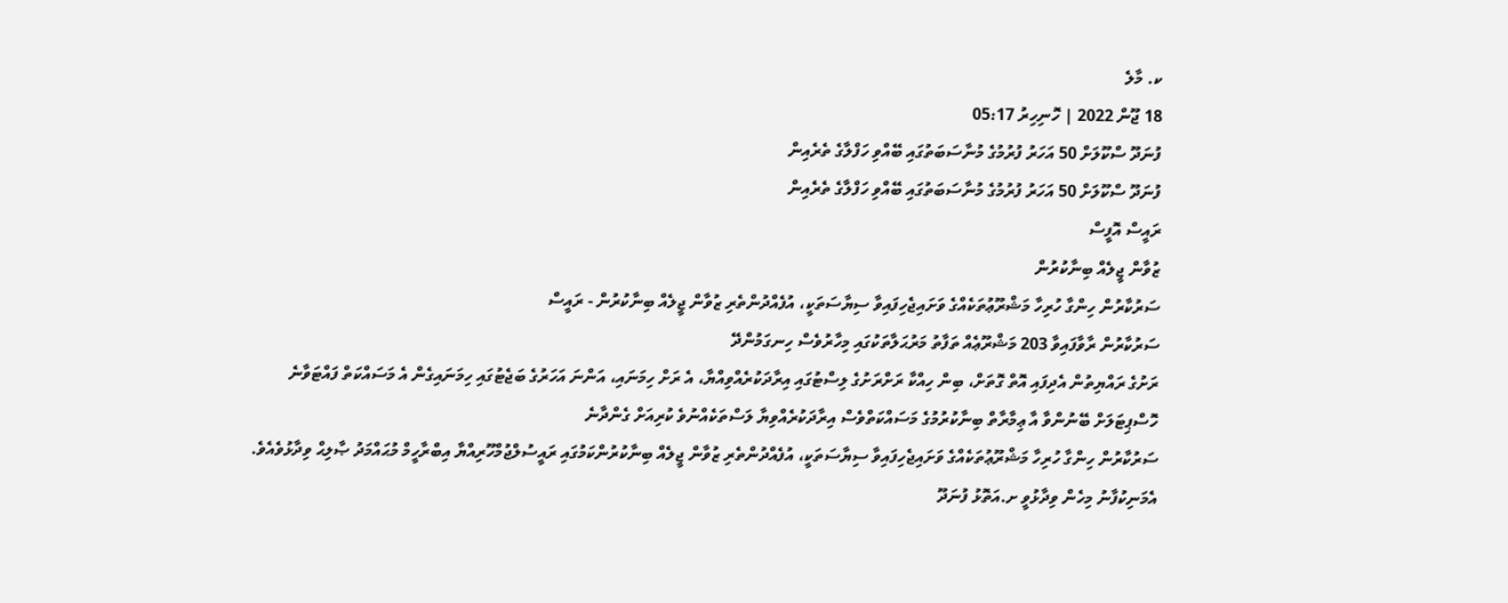ކ. މާލެ
18 ޖޫން 2022 | ހޮނިހިރު 05:17
ފުނަދޫ ސްކޫލަށް 50 އަހަރު ފުރުމުގެ މުނާސަބަތުގައި ބޭއްވި ހަފްލާގެ ތެރެއިން
ފުނަދޫ ސްކޫލަށް 50 އަހަރު ފުރުމުގެ މުނާސަބަތުގައި ބޭއްވި ހަފްލާގެ ތެރެއިން
ރައީސް އޮފީސް
ޒުވާން ޖީލެއް ބިނާކުރުން
ސަރުކާރުން ހިންގާ ހުރިހާ މަޝްރޫޢުތަކެއްގެ ވަށައިޖެހިފައިވާ ސިޔާސަތަކީ، އުފެއްދުންތެރި ޒުވާން ޖީލެއް ބިނާކުރުން - ރައީސް
ސަރުކާރުން ރާވާފައިވާ 203 މަޝްރޫޢެއް ތަފާތު މަރުޙަލާތަކުގައި މިހާރުވެސް ހިނގަމުންދޭ
ރަށުގެ ރައްޔިތުން އެދިފައި އޮތް ގޮތަށް، ބިން ހިއްކާ ރަށްރަށުގެ ލިސްޓުގައި އިރާދަކުރެއްވިއްޔާ، އެ ރަށް ހިމަނައި، އަންނަ އަހަރުގެ ބަޖެޓުގައި ހިމަނައިގެން އެ މަސައްކަތް ފައްޓަވާނެ
ހޮސްޕިޓަލަށް ބޭނުންވާ އާ ޢިމާރާތް ބިނާކުރުމުގެ މަސައްކަތްވެސް އިރާދަކުރެއްވިޔާ ލަސްތަކެއްނުވެ ކުރިއަށް ގެންދާނެ
ސަރުކާރުން ހިންގާ ހުރިހާ މަޝްރޫޢުތަކެއްގެ ވަށައިޖެހިފައިވާ ސިޔާސަތަކީ، އުފެއްދުންތެރި ޒުވާން ޖީލެއް ބިނާކުރުންކަމުގައި ރައީސުލްޖުމްހޫރިއްޔާ އިބްރާހީމް މުޙައްމަދު ޞާލިޙް ވިދާޅުވެއެވެ.
އެމަނިކުފާނު މިހެން ވިދާޅުވީ ށ.އަތޮޅު ފުނަދޫ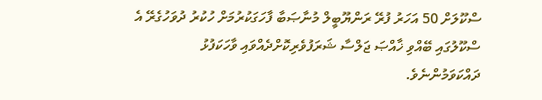ސްކޫލަށް 50 އަހަރު ފުރޭ ރަންޔޫބީލް މުނާޞަބާ ފާހަގަކުރުމަށް ހުކުރު ދުވަހުގެރޭ އެ ސްކޫލުގައި ބޭއްވި ޚާއްޞަ ޖަލްސާ ޝަރަފުވެރިކޮށްދެއްވައި ވާހަކަފުޅު ދައްކަވަމުންނެވެ.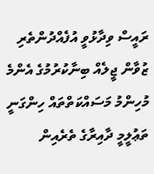ރައީސް ވިދާޅުވީ އުފެއްދުންތެރި ޒުވާން ޖީލެއް ބިނާކުރުމުގެ އެންމެ މުހިންމު މަސައްކަތްތައް ހިންގަނީ ތަޢުލީމީ ދާއިރާގެ ތެރެއިން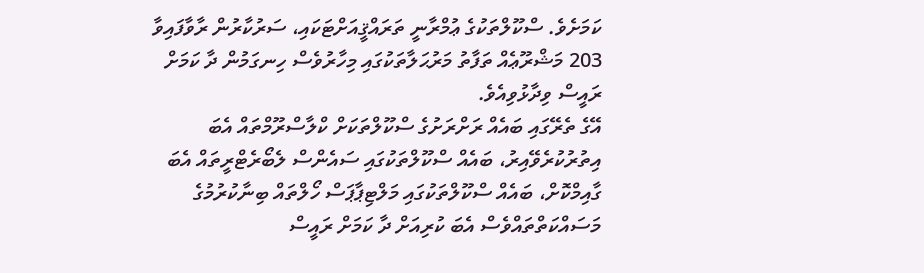ކަމަށެވެ. ސްކޫލްތަކުގެ ޢުމްރާނީ ތަރައްޤީއަށްޓަކައި، ސަރުކާރުން ރާވާފައިވާ 203 މަޝްރޫޢެއް ތަފާތު މަރުޙަލާތަކުގައި މިހާރުވެސް ހިނގަމުން ދާ ކަމަށް ރައީސް ވިދާޅުވިއެވެ.
އޭގެ ތެރޭގައި ބައެއް ރަށްރަށުގެ ސްކޫލްތަކަށް ކްލާސްރޫމްތައް އެބަ އިތުރުކުރެވޭއިރު، ބައެއް ސްކޫލްތަކުގައި ސައެންސް ލެބޯރެޓްރީތައް އެބަ ގާއިމްކޮށް، ބައެއް ސްކޫލްތަކުގައި މަލްޓިޕާޕަސް ހޯލްތައް ބިނާކުރުމުގެ މަސައްކަތްތައްވެސް އެބަ ކުރިއަށް ދާ ކަމަށް ރައީސް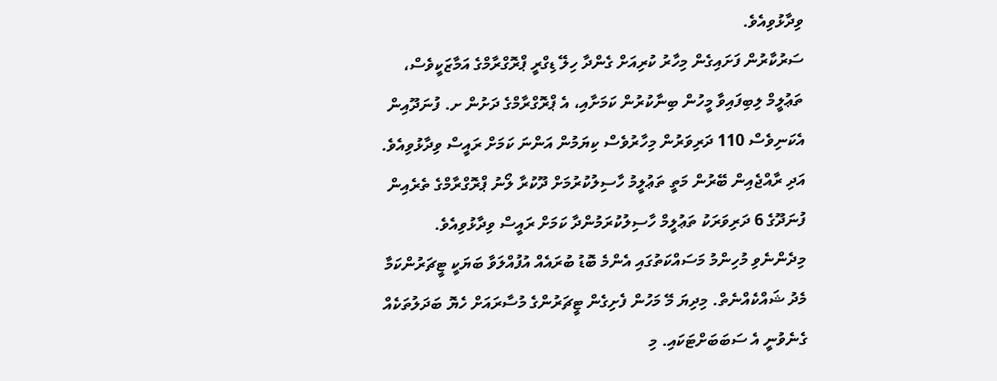ވިދާޅުވިއެވެ.
ސަރުކާރުން ފަށައިގެން މިހާރު ކުރިއަށް ގެންދާ ހިލޭ ޑިގްރީ ޕްރޮގްރާމްގެ އަމާޒަކީވެސް، ތަޢުލީމް ލިބިފައިވާ މީހުން ބިނާކުރުން ކަމަށާއި، އެ ޕްރޮގްރާމްގެ ދަށުން ށ. ފުނަދޫއިން އެކަނިވެސް 110 ދަރިވަރުން މިހާރުވެސް ކިޔަމުން އަންނަ ކަމަށް ރައީސް ވިދާޅުވިއެވެ. އަދި ރާއްޖެއިން ބޭރުން މަތީ ތަޢުލީމު ހާސިލުކުރުމަށް ދޫކުރާ ލޯނު ޕްރޮގްރާމްގެ ތެރެއިން ފުނަދޫގެ 6 ދަރިވަރަކު ތަޢުލީމް ހާސިލުކުރަމުންދާ ކަމަށް ރައީސް ވިދާޅުވިއެވެ.
މިދެންނެވި މުހިންމު މަސައްކަތުގައި އެންމެ ބޮޑު ބުރައެއް އުފުއްލަވާ ބަޔަކީ ޓީޗަރުންކަމާ މެދު ޝައްކެއްނެތް. މިދިޔަ މޭ މަހުން ފެށިގެން ޓީޗަރުންގެ މުސާރައަށް ހެޔޮ ބަދަލުތަކެއް ގެނެވުނީ އެ ސަބަބަށްޓަކައި. މި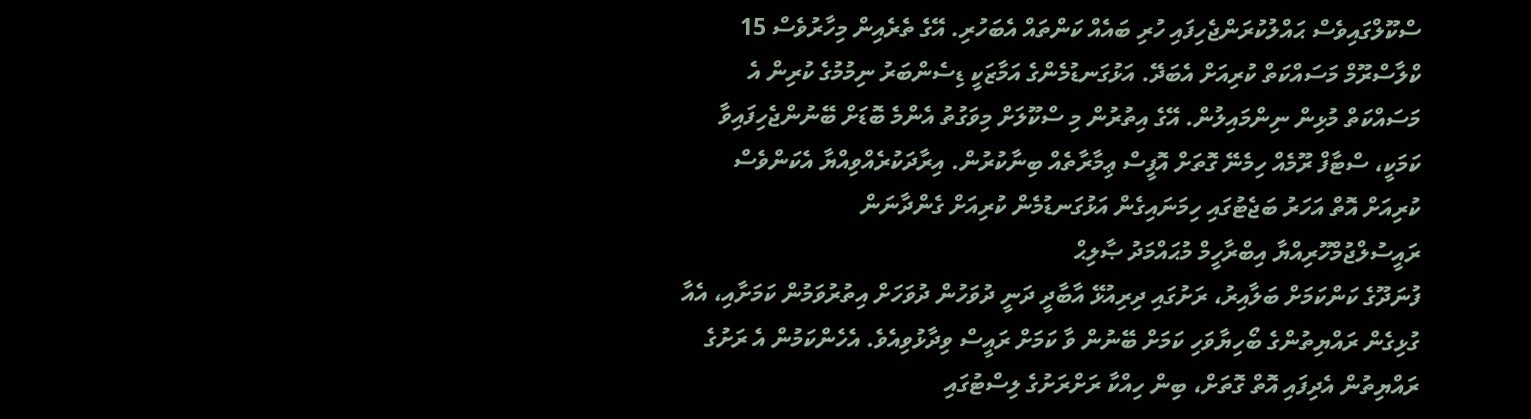ސްކޫލްގައިވެސް ޙައްލުކުރަންޖެހިފައި ހުރި ބައެއް ކަންތައް އެބަހުރި. އޭގެ ތެރެއިން މިހާރުވެސް 15 ކްލާސްރޫމް މަސައްކަތް ކުރިއަށް އެބަދޭ. އަޅުގަނޑުމެންގެ އަމާޒަކީ ޑިސެންބަރު ނިމުމުގެ ކުރިން އެ މަސައްކަތް މުޅިން ނިންމައިލުން. އޭގެ އިތުރުން މި ސްކޫލަށް މިވަގުތު އެންމެ ބޮޑަށް ބޭނުންޖެހިފައިވާ ކަމަކީ، ސްޓާފް ރޫމެއް ހިމެނޭ ގޮތަށް އޮފީސް ޢިމާރާތެއް ބިނާކުރުން. އިރާދަކުރެއްވިއްޔާ އެކަންވެސް ކުރިއަށް އޮތް އަހަރު ބަޖެޓުގައި ހިމަނައިގެން އަޅުގަނޑުމެން ކުރިއަށް ގެންދާނަން
ރައީސުލްޖުމްހޫރިއްޔާ އިބްރާހީމް މުޙައްމަދު ޞާލިޙް
ފުނަދޫގެ ކަންކަމަށް ބަލާއިރު، ރަށުގައި ދިރިއުޅޭ އާބާދީ ދަނީ ދުވަހުން ދުވަހަށް އިތުރުވަމުން ކަމަށާއި، އެއާ ގުޅިގެން ރައްޔިތުންގެ ބޯހިޔާވަހި ކަމަށް ބޭނުން ވާ ކަމަށް ރައީސް ވިދާޅުވިއެވެ. އެހެންކަމުން އެ ރަށުގެ ރައްޔިތުން އެދިފައި އޮތް ގޮތަށް، ބިން ހިއްކާ ރަށްރަށުގެ ލިސްޓުގައި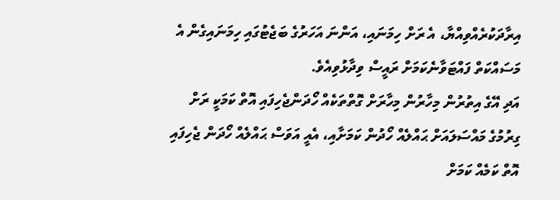އިރާދަކުރެއްވިއްޔާ، އެ ރަށް ހިމަނައި، އަންނަ އަހަރުގެ ބަޖެޓުގައި ހިމަނައިގެން އެ މަސައްކަތް ފައްޓަވާނެކަމަށް ރައީސް ވިދާޅުވިއެވެ.
އަދި އޭގެ އިތުރުން މިހާރުން މިހާރަށް ގޮތްތަކެއް ހޯދަންޖެހިފައި އޮތް ކަމަކީ ރަށް ގިރުމުގެ މައްސަލައަށް ޙައްލެއް ހޯދުން ކަމަށާއި، އެއީ އަވަސް ޙައްލެއް ހޯދަން ޖެހިފައި އޮތް ކަމެއް ކަމަށް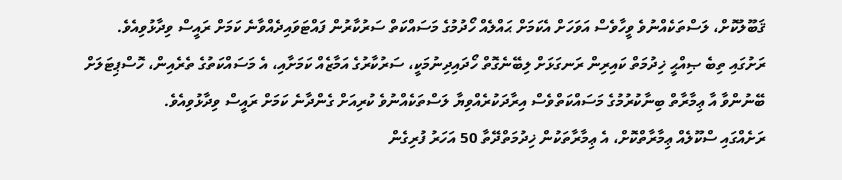ޤަބޫލުކޮށް، ލަސްތަކެއްނުވެ ވީހާވެސް އަވަހަށް އެކަމަށް ޙައްލެއް ހޯދުމުގެ މަސައްކަތް ސަރުކާރުން ފައްޓަވައިދެއްވާނެ ކަމަށް ރައީސް ވިދާޅުވިއެވެ.
ރަށުގައި ތިބެ ޞިއްޙީ ޚިދުމަތް ކައިރިން ރަނގަޅަށް ލިބޭނެގޮތް ހޯދައިދިނުމަކީ، ސަރުކާރުގެ އަމާޒެއް ކަމަށާއި، އެ މަސައްކަތުގެ ތެރެއިން، ހޮސްޕިޓަލަށް ބޭނުންވާ އާ ޢިމާރާތް ބިނާކުރުމުގެ މަސައްކަތްވެސް އިރާދަކުރެއްވިޔާ ލަސްތަކެއްނުވެ ކުރިއަށް ގެންދާނެ ކަމަށް ރައީސް ވިދާޅުވިއެވެ.
ރަށެއްގައި ސްކޫލެއް ޢިމާރާތްކޮށް، އެ ޢިމާރާތަކުން ޚިދުމަތްދޭތާ 50 އަހަރު ފުރިގެން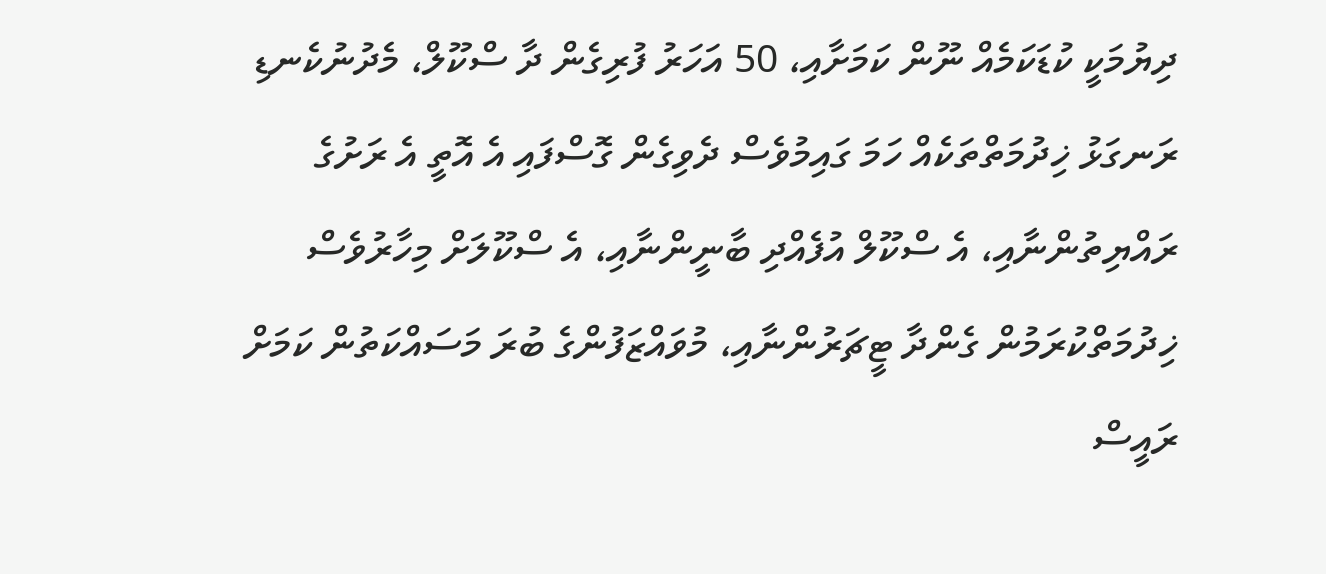ދިޔުމަކީ ކުޑަކަމެއް ނޫން ކަމަށާއި، 50 އަހަރު ފުރިގެން ދާ ސްކޫލް، މެދުނުކެނޑި ރަނގަޅު ޚިދުމަތްތަކެއް ހަމަ ގައިމުވެސް ދެވިގެން ގޮސްފައި އެ އޮތީ އެ ރަށުގެ ރައްޔިތުންނާއި، އެ ސްކޫލް އުފެއްދި ބާނީންނާއި، އެ ސްކޫލަށް މިހާރުވެސް ޚިދުމަތްކުރަމުން ގެންދާ ޓީޗަރުންނާއި، މުވައްޒަފުންގެ ބުރަ މަސައްކަތުން ކަމަށް ރައީސް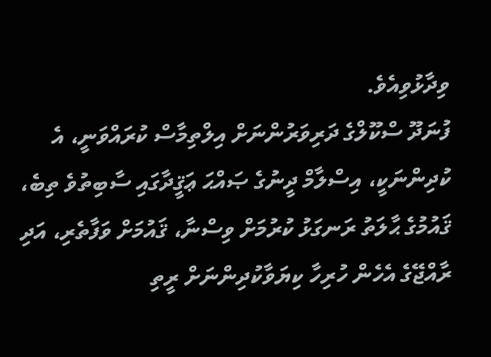ވިދާޅުވިއެވެ.
ފުނަދޫ ސްކޫލްގެ ދަރިވަރުންނަށް އިލްތިމާސް ކުރައްވަނީ، އެ ކުދިންނަކީ، އިސްލާމް ދީނުގެ ޞައްޙަ ޢަޤީދާގައި ސާބިތުވެ ތިބެ، ޤައުމުގެ ޙާލަތު ރަނގަޅު ކުރުމަށް ވިސްނާ، ޤައުމަށް ވަފާތެރި، އަދި ރާއްޖޭގެ އެހެން ހުރިހާ ކިޔަވާކުދިންނަށް ރީތި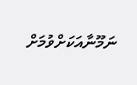ނަމޫނާއަކަށްވުމަށް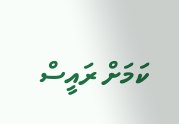ކަމަށް ރައީސް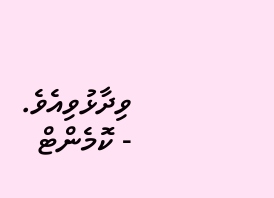ވިދާޅުވިއެވެ.
- ކޮމެންޓް